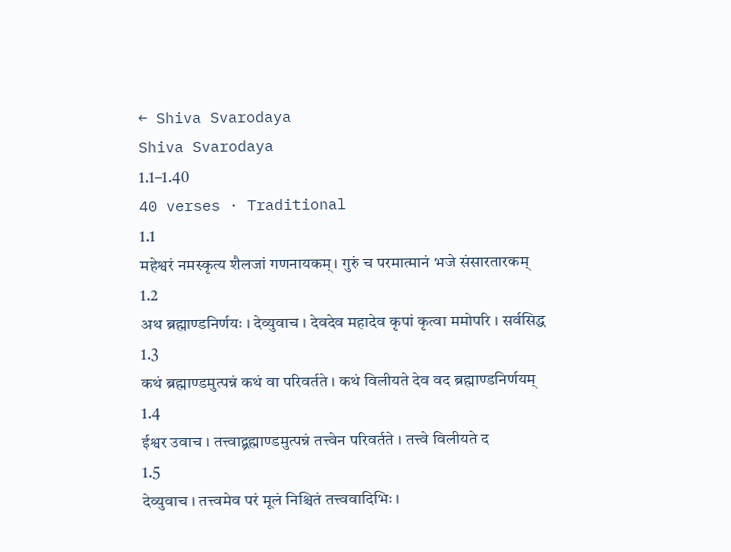← Shiva Svarodaya
Shiva Svarodaya
1.1–1.40
40 verses · Traditional
1.1
महेश्वरं नमस्कृत्य शैलजां गणनायकम्। गुरुं च परमात्मानं भजे संसारतारकम्
1.2
अथ ब्रह्माण्डनिर्णयः । देव्युवाच । देवदेव महादेव कृपां कृत्वा ममोपरि । सर्वसिद्ध
1.3
कथं ब्रह्माण्डमुत्पन्नं कथं वा परिवर्तते । कथं विलीयते देव वद ब्रह्माण्डनिर्णयम्
1.4
ईश्वर उवाच । तत्त्वाद्ब्रह्माण्डमुत्पन्नं तत्त्वेन परिवर्तते । तत्त्वे विलीयते द
1.5
देव्युवाच । तत्त्वमेव परं मूलं निश्चितं तत्त्ववादिभिः ।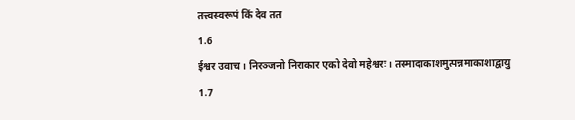तत्त्वस्वरूपं किं देव तत
1.6
ईश्वर उवाच । निरञ्जनो निराकार एको देवो महेश्वरः । तस्मादाकाशमुत्पन्नमाकाशाद्वायु
1.7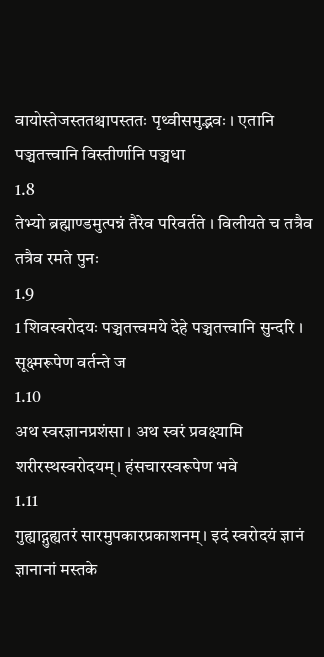वायोस्तेजस्ततश्चापस्ततः पृथ्वीसमुद्भवः । एतानि पञ्चतत्त्वानि विस्तीर्णानि पञ्चधा
1.8
तेभ्यो ब्रह्माण्डमुत्पन्नं तैरेव परिवर्तते । विलीयते च तत्रैव तत्रैव रमते पुनः
1.9
1 शिवस्वरोदयः पञ्चतत्त्वमये देहे पञ्चतत्त्वानि सुन्दरि । सूक्ष्मरूपेण वर्तन्ते ज
1.10
अथ स्वरज्ञानप्रशंसा । अथ स्वरं प्रवक्ष्यामि शरीरस्थस्वरोदयम्। हंसचारस्वरूपेण भवे
1.11
गुह्याद्गुह्यतरं सारमुपकारप्रकाशनम्। इदं स्वरोदयं ज्ञानं ज्ञानानां मस्तके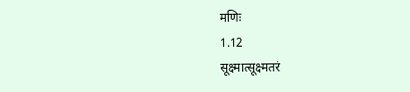मणिः
1.12
सूक्ष्मात्सूक्ष्मतरं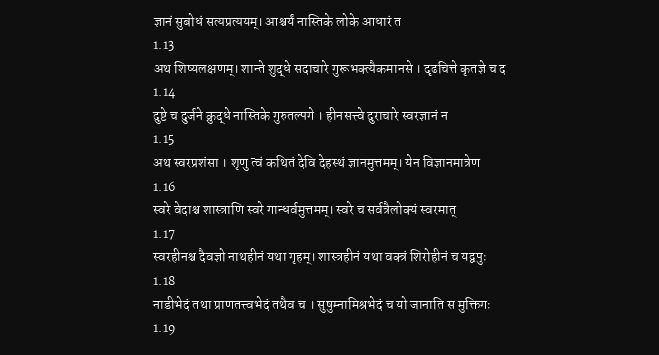ज्ञानं सुबोधं सत्यप्रत्ययम्। आश्चर्यं नास्तिके लोके आधारं त
1.13
अथ शिष्यलक्षणम्। शान्ते शुद्धे सदाचारे गुरूभक्त्यैकमानसे । दृढचित्ते कृतज्ञे च द
1.14
दुष्टे च दुर्जने क्रुद्धे नास्तिके गुरुतल्पगे । हीनसत्त्वे दुराचारे स्वरज्ञानं न
1.15
अथ स्वरप्रशंसा । शृणु त्वं कथितं देवि देहस्थं ज्ञानमुत्तमम्। येन विज्ञानमात्रेण
1.16
स्वरे वेदाश्च शास्त्राणि स्वरे गान्धर्वमुत्तमम्। स्वरे च सर्वत्रैलोक्यं स्वरमात्
1.17
स्वरहीनश्च दैवज्ञो नाथहीनं यथा गृहम्। शास्त्रहीनं यथा वक्त्रं शिरोहीनं च यद्वपुः
1.18
नाडीभेदं तथा प्राणतत्त्वभेदं तथैव च । सुषुम्नामिश्रभेदं च यो जानाति स मुक्तिगः
1.19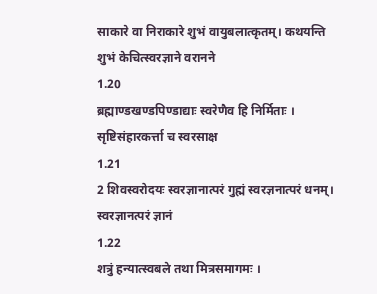साकारे वा निराकारे शुभं वायुबलात्कृतम्। कथयन्ति शुभं केचित्स्वरज्ञाने वरानने
1.20
ब्रह्माण्डखण्डपिण्डाद्याः स्वरेणैव हि निर्मिताः । सृष्टिसंहारकर्त्ता च स्वरसाक्ष
1.21
2 शिवस्वरोदयः स्वरज्ञानात्परं गुह्मं स्वरज्ञनात्परं धनम्। स्वरज्ञानत्परं ज्ञानं
1.22
शत्रुं हन्यात्स्वबले तथा मित्रसमागमः ।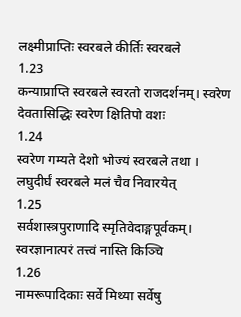लक्ष्मीप्राप्तिः स्वरबले कीर्तिः स्वरबले
1.23
कन्याप्राप्ति स्वरबले स्वरतो राजदर्शनम्। स्वरेण देवतासिद्धिः स्वरेण क्षितिपो वशः
1.24
स्वरेण गम्यते देशो भोज्यं स्वरबले तथा । लघुदीर्घं स्वरबले मलं चैव निवारयेत्
1.25
सर्वशास्त्रपुराणादि स्मृतिवेदाङ्गपूर्वकम्। स्वरज्ञानात्परं तत्त्वं नास्ति किञ्चि
1.26
नामरूपादिकाः सर्वे मिथ्या सर्वेषु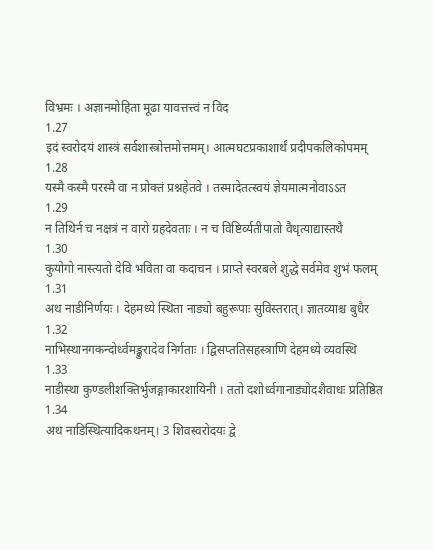विभ्रमः । अज्ञानमोहिता मूढा यावत्तत्त्वं न विद
1.27
इदं स्वरोदयं शास्त्रं सर्वशास्त्रोत्तमोत्तमम्। आत्मघटप्रकाशार्थं प्रदीपकलिकोपमम्
1.28
यस्मै कस्मै परस्मै वा न प्रोक्तं प्रश्नहेतवे । तस्मादेतत्स्वयं ज्ञेयमात्मनोवाऽऽत
1.29
न तिथिर्न च नक्षत्रं न वारो ग्रहदेवताः । न च विष्टिर्व्यतीपातो वैधृत्याद्यास्तथै
1.30
कुयोगो नास्त्यतो देवि भविता वा कदाचन । प्राप्ते स्वरबले शुद्धे सर्वमेव शुभं फलम्
1.31
अथ नाडीनिर्णयः । देहमध्ये स्थिता नाड्यो बहुरूपाः सुविस्तरात्। ज्ञातव्याश्च बुधैर
1.32
नाभिस्थानगकन्दोर्ध्वमङ्कुरादेव निर्गताः । द्विसप्ततिसहस्त्राणि देहमध्ये व्यवस्थि
1.33
नाडीस्था कुण्डलीशक्तिर्भुजङ्गाकारशायिनी । ततो दशोर्ध्वगानाड्योदशैवाधः प्रतिष्ठित
1.34
अथ नाडिस्थित्यादिकथनम्। 3 शिवस्वरोदयः द्वे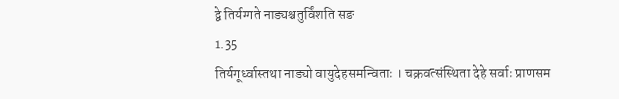द्वे तिर्यग्गते नाड्यश्चतुर्विंशति सङ
1.35
तिर्यगूर्ध्वास्तथा नाड्यो वायुदेहसमन्विताः । चक्रवत्संस्थिता देहे सर्वाः प्राणसम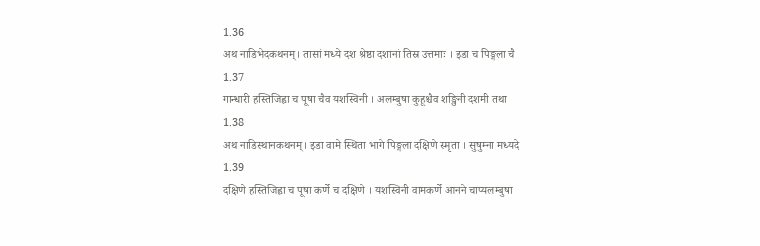1.36
अथ नाडिभेदकथनम्। तासां मध्ये दश श्रेष्ठा दशानां तिस्र उत्तमाः । इडा च पिङ्गला चै
1.37
गान्धारी हस्तिजिह्वा च पूषा चैव यशस्विनी । अलम्बुषा कुहूश्चैव शङ्खिनी दशमी तथा
1.38
अथ नाडिस्थानकथनम्। इडा वामे स्थिता भागे पिङ्गला दक्षिणे स्मृता । सुषुम्ना मध्यदे
1.39
दक्षिणे हस्तिजिह्वा च पूषा कर्णे च दक्षिणे । यशस्विनी वामकर्णे आनने चाप्यलम्बुषा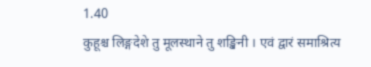1.40
कुहूश्च लिङ्गदेशे तु मूलस्थाने तु शङ्खिनी । एवं द्वारं समाश्रित्य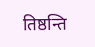तिष्ठन्ति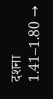दशना
1.41–1.80 →